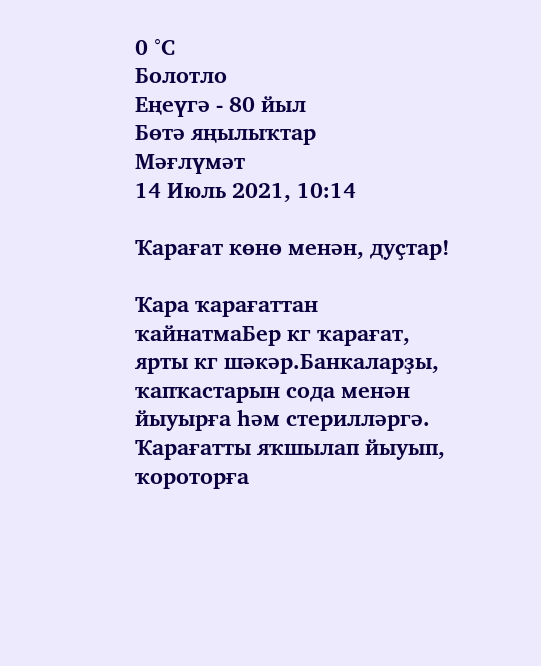0 °С
Болотло
Еңеүгә - 80 йыл
Бөтә яңылыҡтар
Мәғлүмәт
14 Июль 2021, 10:14

Ҡарағат көнө менән, дуҫтар!

Ҡара ҡарағаттан ҡайнатмаБер кг ҡарағат, ярты кг шәкәр.Банкаларҙы, ҡапҡастарын сода менән йыуырға һәм стерилләргә. Ҡарағатты яҡшылап йыуып, ҡороторға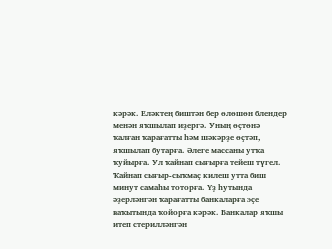кәрәк. Еләктең биштән бер өлөшөн блендер менән яҡшылап иҙергә. Уның өҫтөнә ҡалған ҡарағатты һәм шәкәрҙе өҫтәп, яҡшылап бутарға. Әлеге массаны утҡа ҡуйырға. Ул ҡайнап сығырға тейеш түгел. Ҡайнап сығыр-сыҡмаҫ килеш утта биш минут самаһы тоторға. Үҙ һутында әҙерләнгән ҡарағатты банкаларға эҫе ваҡытында ҡойорға кәрәк. Банкалар яҡшы итеп стерилләнгән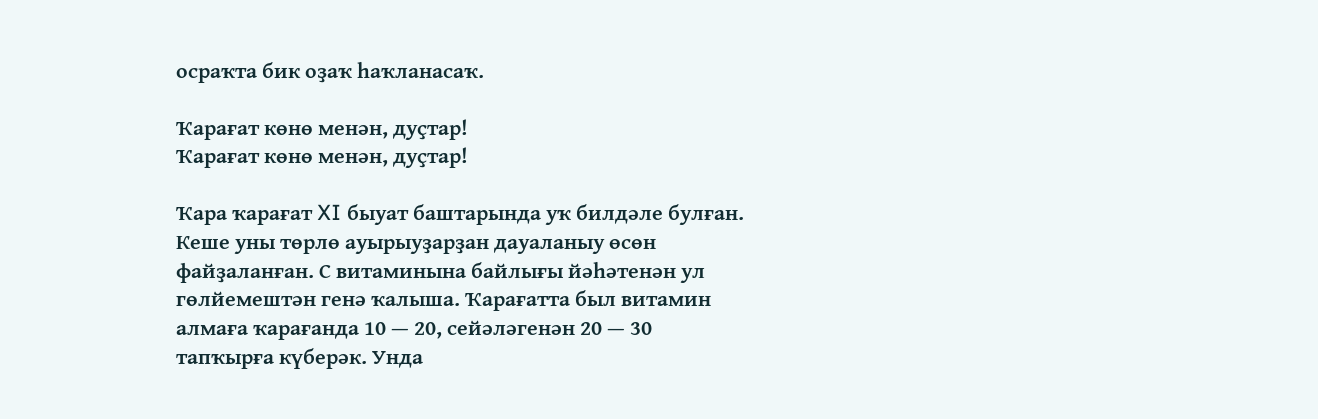осраҡта бик оҙаҡ һаҡланасаҡ.

Ҡарағат көнө менән, дуҫтар!
Ҡарағат көнө менән, дуҫтар!

Ҡара ҡарағат XI быуат баштарында уҡ билдәле булған. Кеше уны төрлө ауырыуҙарҙан дауаланыу өсөн файҙаланған. С витаминына байлығы йәһәтенән ул гөлйемештән генә ҡалыша. Ҡарағатта был витамин алмаға ҡарағанда 10 — 20, сейәләгенән 20 — 30 тапҡырға күберәк. Унда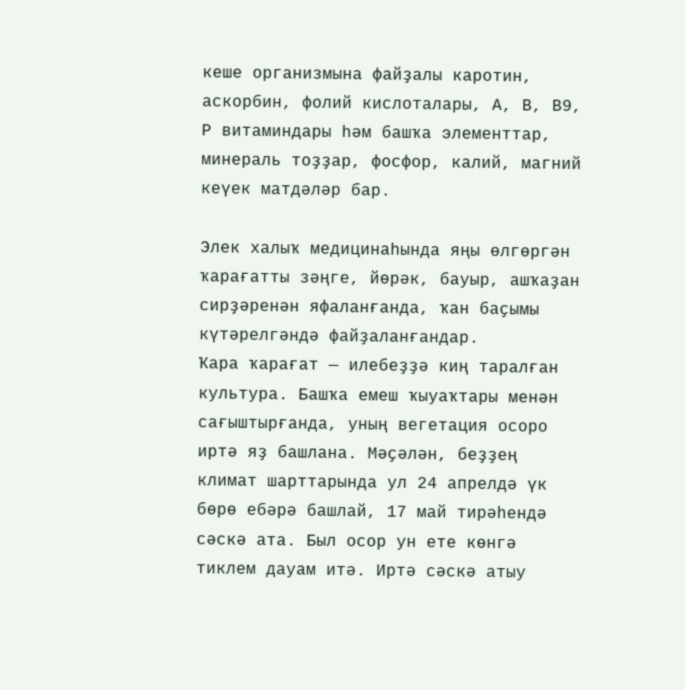кеше организмына файҙалы каротин, аскорбин, фолий кислоталары, А, В, В9, Р витаминдары һәм башҡа элементтар, минераль тоҙҙар, фосфор, калий, магний кеүек матдәләр бар.

Элек халыҡ медицинаһында яңы өлгөргән ҡарағатты зәңге, йөрәк, бауыр, ашҡаҙан сирҙәренән яфаланғанда, ҡан баҫымы күтәрелгәндә файҙаланғандар.
Ҡара ҡарағат — илебеҙҙә киң таралған культура. Башҡа емеш ҡыуаҡтары менән сағыштырғанда, уның вегетация осоро иртә яҙ башлана. Мәҫәлән, беҙҙең климат шарттарында ул 24 апрелдә үк бөрө ебәрә башлай, 17 май тирәһендә сәскә ата. Был осор ун ете көнгә тиклем дауам итә. Иртә сәскә атыу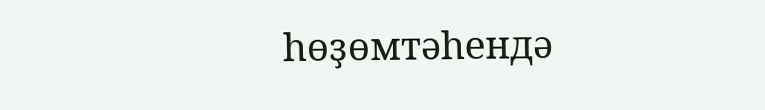һөҙөмтәһендә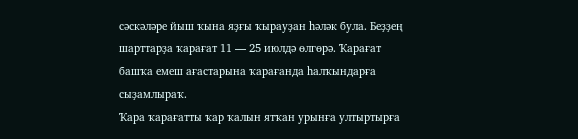сәскәләре йыш ҡына яҙғы ҡырауҙан һәләк була. Беҙҙең шарттарҙа ҡарағат 11 — 25 июлдә өлгөрә. Ҡарағат башҡа емеш ағастарына ҡарағанда һалҡындарға сыҙамлыраҡ.
Ҡара ҡарағатты ҡар ҡалын ятҡан урынға ултыртырға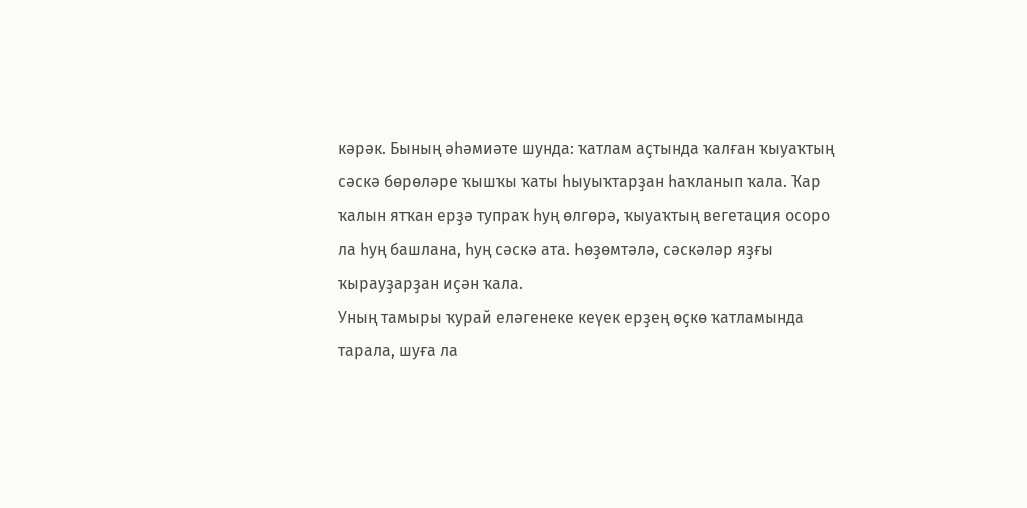кәрәк. Бының әһәмиәте шунда: ҡатлам аҫтында ҡалған ҡыуаҡтың сәскә бөрөләре ҡышҡы ҡаты һыуыҡтарҙан һаҡланып ҡала. Ҡар ҡалын ятҡан ерҙә тупраҡ һуң өлгөрә, ҡыуаҡтың вегетация осоро ла һуң башлана, һуң сәскә ата. Һөҙөмтәлә, сәскәләр яҙғы ҡырауҙарҙан иҫән ҡала.
Уның тамыры ҡурай еләгенеке кеүек ерҙең өҫкө ҡатламында тарала, шуға ла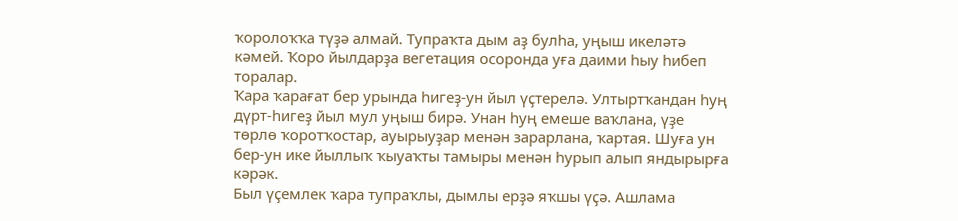ҡоролоҡҡа түҙә алмай. Тупраҡта дым аҙ булһа, уңыш икеләтә кәмей. Ҡоро йылдарҙа вегетация осоронда уға даими һыу һибеп торалар.
Ҡара ҡарағат бер урында һигеҙ-ун йыл үҫтерелә. Ултыртҡандан һуң дүрт-һигеҙ йыл мул уңыш бирә. Унан һуң емеше ваҡлана, үҙе төрлө ҡоротҡостар, ауырыуҙар менән зарарлана, ҡартая. Шуға ун бер-ун ике йыллыҡ ҡыуаҡты тамыры менән һурып алып яндырырға кәрәк.
Был үҫемлек ҡара тупраҡлы, дымлы ерҙә яҡшы үҫә. Ашлама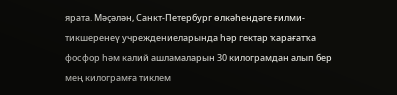ярата. Мәҫәлән, Санкт-Петербург өлкәһендәге ғилми-тикшеренеү учреждениеларында һәр гектар ҡарағатҡа фосфор һәм калий ашламаларын 30 килограмдан алып бер мең килограмға тиклем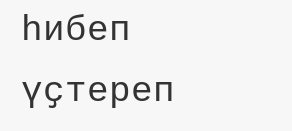һибеп үҫтереп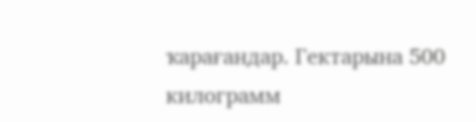ҡарағандар. Гектарына 500 килограмм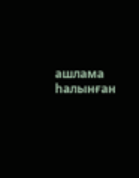ашлама һалынған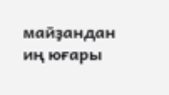майҙандан иң юғары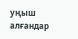уңыш алғандар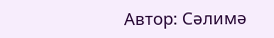Автор: Сәлимә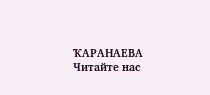ҠАРАНАЕВА
Читайте нас